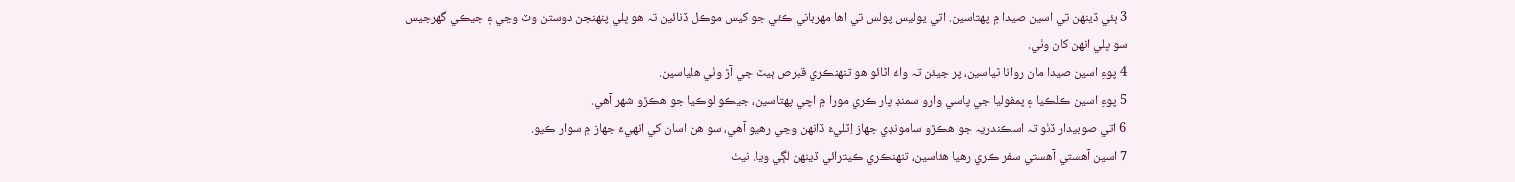3 ٻئي ڏينھن تي اسين صيدا ۾ پھتاسين. اتي يوليس پولس تي اھا مھرباني ڪئي جو کيس موڪل ڏنائين تہ ھو ڀلي پنھنجن دوستن وٽ وڃي ۽ جيڪي گھرجيس سو ڀلي انھن کان وٺي.
4 پوءِ اسين صيدا مان روانا ٿياسين، پر جيئن تہ واءُ اڻائو ھو تنھنڪري قبرص ٻيٽ جي آڙ وٺي ھلياسين.
5 پوءِ اسين ڪلڪيا ۽ پمفوليا جي پاسي وارو سمنڊ پار ڪري مورا ۾ اچي پھتاسين، جيڪو لوڪيا جو ھڪڙو شھر آھي.
6 اتي صوبيدار ڏٺو تہ اسڪندريہ جو ھڪڙو سامونڊي جھاز اِٽليءَ ڏانھن وڃي رھيو آھي، سو ھن اسان کي انھيءَ جھاز ۾ سوار ڪيو.
7 اسين آھستي آھستي سفر ڪري رھيا ھئاسين، تنھنڪري ڪيترائي ڏينھن لڳي ويا. نيٺ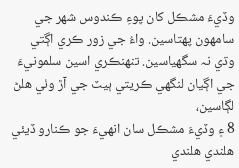وڏيءَ مشڪل کان پوءِ ڪندوس شھر جي سامھون پھتاسين. واءُ جي زور ڪري اڳتي وڌي نہ سگھياسين. تنھنڪري اسين سلمونيءَ جي اڳيان لنگھي ڪريتي ٻيٽ جي آڙ وٺي ھلڻ لڳاسين،
8 ۽ وڏيءَ مشڪل سان انھيءَ جو ڪنارو ڏيئي ھلندي ھلندي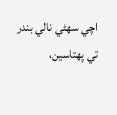اچي سھڻي نالي بندر تي پھتاسين،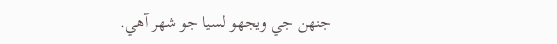جنھن جي ويجھو لسيا جو شھر آھي.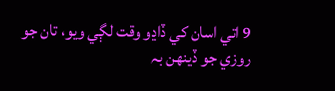9 اتي اسان کي ڏاڍو وقت لڳي ويو، تان جو روزي جو ڏينھن بہ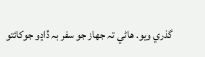گذري ويو. ھاڻي تہ جھاز جو سفر بہ ڏاڍو جوکائتو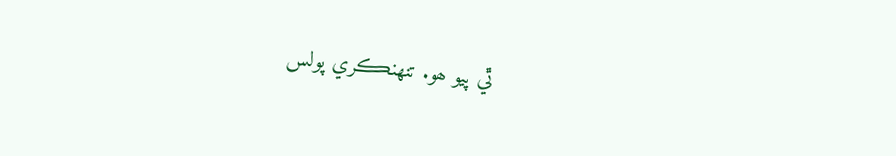ٿي پيو ھو. تنھنڪري پولس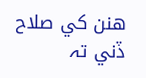ھنن کي صلاح ڏني تہ